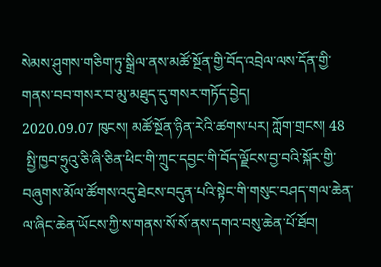སེམས་ཤུགས་གཅིག་ཏུ་སྒྲིལ་ནས་མཚོ་སྔོན་གྱི་བོད་འབྲེལ་ལས་དོན་གྱི་གནས་བབ་གསར་བ་མུ་མཐུད་དུ་གསར་གཏོད་བྱེད།
2020.09.07 ཁུངས། མཚོ་སྔོན་ཉིན་རེའི་ཚགས་པར། ཀློག་གྲངས། 48
 སྤྱི་ཁྱབ་ཧྲུའུ་ཅི་ཞི་ཅིན་ཕིང་གི་ཀྲུང་དབྱང་གི་བོད་ལྗོངས་བྱ་བའི་སྐོར་གྱི་བཞུགས་མོལ་ཚོགས་འདུ་ཐེངས་བདུན་པའི་སྟེང་གི་གསུང་བཤད་གལ་ཆེན་ལ་ཞིང་ཆེན་ཡོངས་ཀྱི་ས་གནས་སོ་སོ་ནས་དགའ་བསུ་ཆེན་པོ་ཐོབ།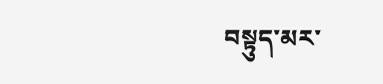བསྟུད་མར་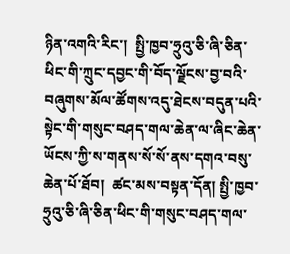ཉིན་འགའི་རིང་།  སྤྱི་ཁྱབ་ཧྲུའུ་ཅི་ཞི་ཅིན་ཕིང་གི་ཀྲུང་དབྱང་གི་བོད་ལྗོངས་བྱ་བའི་བཞུགས་མོལ་ཚོགས་འདུ་ཐེངས་བདུན་པའི་སྟེང་གི་གསུང་བཤད་གལ་ཆེན་ལ་ཞིང་ཆེན་ཡོངས་ཀྱི་ས་གནས་སོ་སོ་ནས་དགའ་བསུ་ཆེན་པོ་ཐོབ།  ཚང་མས་བསྟན་དོན། སྤྱི་ཁྱབ་ཧྲུའུ་ཅི་ཞི་ཅིན་ཕིང་གི་གསུང་བཤད་གལ་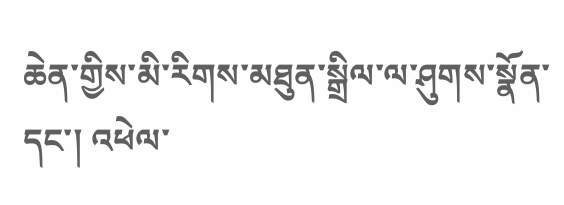ཆེན་གྱིས་མི་རིགས་མཐུན་སྒྲིལ་ལ་ཤུགས་སྣོན་དང་། འཕེལ་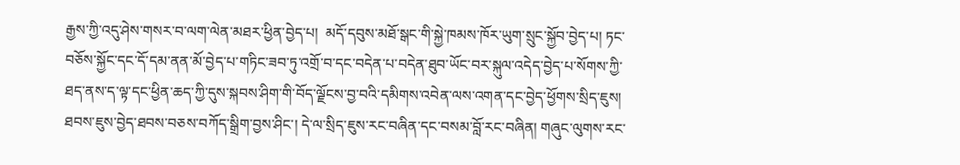རྒྱས་ཀྱི་འདུ་ཤེས་གསར་བ་ལག་ལེན་མཐར་ཕྱིན་བྱེད་པ།  མདོ་དབུས་མཐོ་སྒང་གི་སྐྱེ་ཁམས་ཁོར་ཡུག་སྲུང་སྐྱོབ་བྱེད་པ། ཏང་བཅོས་སྐྱོང་དང་དོ་དམ་ནན་མོ་བྱེད་པ་གཏིང་ཟབ་ཏུ་འགྲོ་བ་དང་བདེན་པ་བདེན་ཐུབ་ཡོང་བར་སྐུལ་འདེད་བྱེད་པ་སོགས་ཀྱི་ཐད་ནས་ད་ལྟ་དང་ཕྱིན་ཆད་ཀྱི་དུས་སྐབས་ཤིག་གི་བོད་ལྗོངས་བྱ་བའི་དམིགས་འབེན་ལས་འགན་དང་བྱེད་ཕྱོགས་སྲིད་ཇུས།  ཐབས་ཇུས་བྱེད་ཐབས་བཅས་བཀོད་སྒྲིག་བྱས་ཤིང་། དེ་ལ་སྲིད་ཇུས་རང་བཞིན་དང་བསམ་བློ་རང་བཞིན། གཞུང་ལུགས་རང་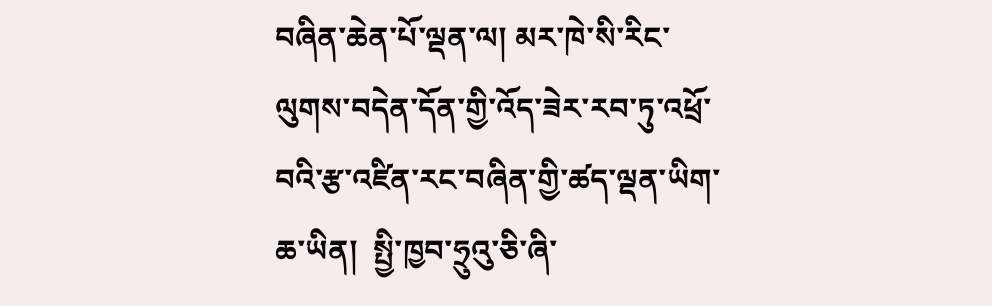བཞིན་ཆེན་པོ་ལྡན་ལ། མར་ཁེ་སི་རིང་ལུགས་བདེན་དོན་གྱི་འོད་ཟེར་རབ་ཏུ་འཕྲོ་བའི་རྩ་འཛིན་རང་བཞིན་གྱི་ཚད་ལྡན་ཡིག་ཆ་ཡིན།  སྤྱི་ཁྱབ་ཧྲུའུ་ཅི་ཞི་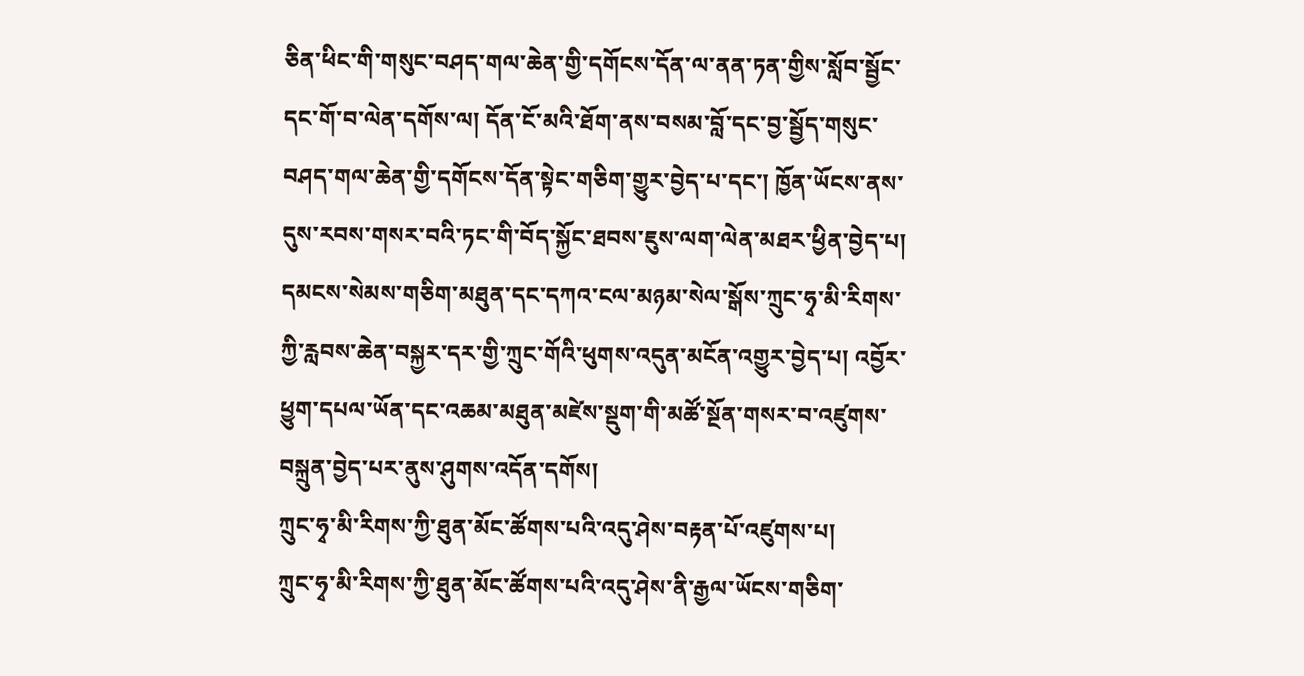ཅིན་ཕིང་གི་གསུང་བཤད་གལ་ཆེན་གྱི་དགོངས་དོན་ལ་ནན་ཏན་གྱིས་སློབ་སྦྱོང་དང་གོ་བ་ལེན་དགོས་ལ། དོན་ངོ་མའི་ཐོག་ནས་བསམ་བློ་དང་བྱ་སྦྱོད་གསུང་བཤད་གལ་ཆེན་གྱི་དགོངས་དོན་སྟེང་གཅིག་གྱུར་བྱེད་པ་དང་། ཁྱོན་ཡོངས་ནས་དུས་རབས་གསར་བའི་ཏང་གི་བོད་སྐྱོང་ཐབས་ཇུས་ལག་ལེན་མཐར་ཕྱིན་བྱེད་པ།  དམངས་སེམས་གཅིག་མཐུན་དང་དཀའ་ངལ་མཉམ་སེལ་སྒོས་ཀྲུང་ཧྭ་མི་རིགས་ཀྱི་རླབས་ཆེན་བསྐྱར་དར་གྱི་ཀྲུང་གོའི་ཕུགས་འདུན་མངོན་འགྱུར་བྱེད་པ། འབྱོར་ཕྱུག་དཔལ་ཡོན་དང་འཆམ་མཐུན་མཛེས་སྡུག་གི་མཚོ་སྔོན་གསར་བ་འཛུགས་བསྐྲུན་བྱེད་པར་ནུས་ཤུགས་འདོན་དགོས།
ཀྲུང་ཧྭ་མི་རིགས་ཀྱི་ཐུན་མོང་ཚོགས་པའི་འདུ་ཤེས་བརྟན་པོ་འཛུགས་པ།
ཀྲུང་ཧྭ་མི་རིགས་ཀྱི་ཐུན་མོང་ཚོགས་པའི་འདུ་ཤེས་ནི་རྒྱལ་ཡོངས་གཅིག་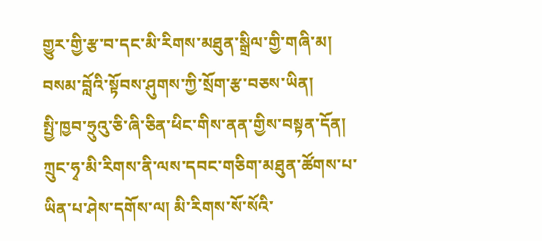གྱུར་གྱི་རྩ་བ་དང་མི་རིགས་མཐུན་སྒྲིལ་གྱི་གཞི་མ།   བསམ་བློའི་སྟོབས་ཤུགས་ཀྱི་སྲོག་རྩ་བཅས་ཡིན།
སྤྱི་ཁྱབ་ཧྲུའུ་ཅི་ཞི་ཅིན་ཕིང་གིས་ནན་གྱིས་བསྟན་དོན། ཀྲུང་ཧྭ་མི་རིགས་ནི་ལས་དབང་གཅིག་མཐུན་ཚོགས་པ་ཡིན་པ་ཤེས་དགོས་ལ། མི་རིགས་སོ་སོའི་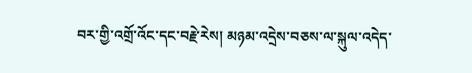བར་གྱི་འགྲོ་འོང་དང་བརྗེ་རེས། མཉམ་འདྲེས་བཅས་ལ་སྐུལ་འདེད་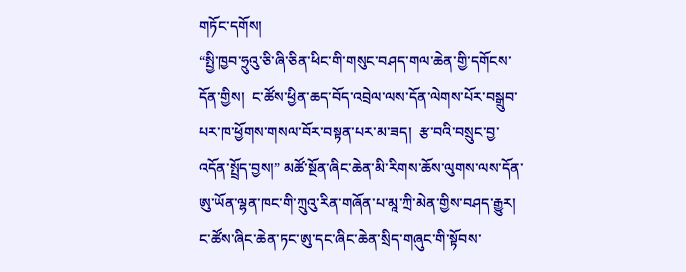གཏོང་དགོས།
“སྤྱི་ཁྱབ་ཧྲུའུ་ཅི་ཞི་ཅིན་ཕིང་གི་གསུང་བཤད་གལ་ཆེན་གྱི་དགོངས་དོན་གྱིས།  ང་ཚོས་ཕྱིན་ཆད་བོད་འབྲེལ་ལས་དོན་ལེགས་པོར་བསྒྲུབ་པར་ཁ་ཕྱོགས་གསལ་བོར་བསྟན་པར་མ་ཟད།  རྩ་བའི་བསྲུང་བྱ་འདོན་སྤྲོད་བྱས།” མཚོ་སྔོན་ཞིང་ཆེན་མི་རིགས་ཆོས་ལུགས་ལས་དོན་ཨུ་ཡོན་ལྷན་ཁང་གི་ཀྲུའུ་རིན་གཞོན་པ་མཱ་ཀྲི་མེན་གྱིས་བཤད་རྒྱུར། ང་ཚོས་ཞིང་ཆེན་ཏང་ཨུ་དང་ཞིང་ཆེན་སྲིད་གཞུང་གི་སྟོབས་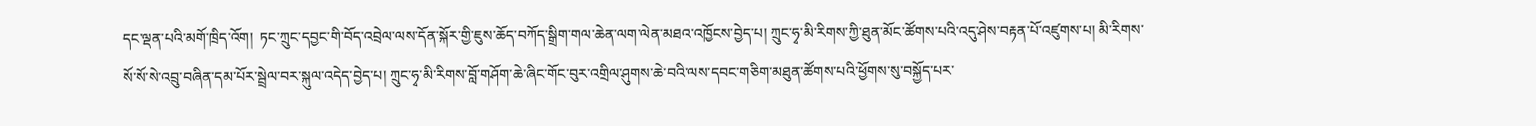དང་ལྡན་པའི་མགོ་ཁྲིད་འོག།  ཏང་ཀྲུང་དབྱང་གི་བོད་འབྲེལ་ལས་དོན་སྐོར་གྱི་ཇུས་ཆོད་བཀོད་སྒྲིག་གལ་ཆེན་ལག་ལེན་མཐའ་འཁྱོངས་བྱེད་པ། ཀྲུང་ཧྭ་མི་རིགས་ཀྱི་ཐུན་མོང་ཚོགས་པའི་འདུ་ཤེས་བརྟན་པོ་འཛུགས་པ། མི་རིགས་སོ་སོ་སེ་འབྲུ་བཞིན་དམ་པོར་སྦྲེལ་བར་སྐུལ་འདེད་བྱེད་པ། ཀྲུང་ཧྭ་མི་རིགས་བློ་གཤོག་ཆེ་ཞིང་གོང་བུར་འགྲིལ་ཤུགས་ཆེ་བའི་ལས་དབང་གཅིག་མཐུན་ཚོགས་པའི་ཕྱོགས་སུ་བསྐྱོད་པར་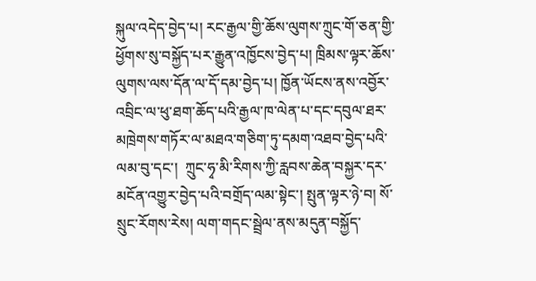སྐུལ་འདེད་བྱེད་པ། རང་རྒྱལ་གྱི་ཆོས་ལུགས་ཀྲུང་གོ་ཅན་གྱི་ཕྱོགས་སུ་བསྐྱོད་པར་རྒྱུན་འཁྱོངས་བྱེད་པ། ཁྲིམས་ལྟར་ཆོས་ལུགས་ལས་དོན་ལ་དོ་དམ་བྱེད་པ། ཁྱོན་ཡོངས་ནས་འབྱོར་འབྲིང་ལ་ཕུ་ཐག་ཆོད་པའི་རྒྱལ་ཁ་ལེན་པ་དང་དབུལ་ཐར་མཁྲེགས་གཏོར་ལ་མཐའ་གཅིག་ཏུ་དམག་འཐབ་བྱེད་པའི་ལམ་བུ་དང་།  ཀྲུང་ཧྭ་མི་རིགས་ཀྱི་རླབས་ཆེན་བསྐྱར་དར་མངོན་འགྱུར་བྱེད་པའི་བགྲོད་ལམ་སྟེང་། སྤུན་ལྟར་ཉེ་བ། སོ་སྲུང་རོགས་རེས། ལག་གདང་སྦྲེལ་ནས་མདུན་བསྐྱོད་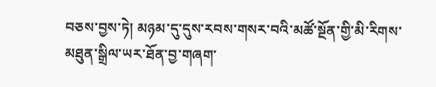བཅས་བྱས་ཏེ། མཉམ་དུ་དུས་རབས་གསར་བའི་མཚོ་སྔོན་གྱི་མི་རིགས་མཐུན་སྒྲིལ་ཡར་ཐོན་བྱ་གཞག་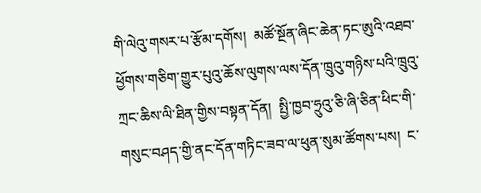གི་ལེའུ་གསར་པ་རྩོམ་དགོས།  མཚོ་སྔོན་ཞིང་ཆེན་ཏང་ཨུའི་འཐབ་ཕྱོགས་གཅིག་གྱུར་པུའུ་ཆོས་ལུགས་ལས་དོན་ཁྲུའུ་གཉིས་པའི་ཁྲུའུ་ཀྲང་ཆིས་ལི་ཐིན་གྱིས་བསྟན་དོན།  སྤྱི་ཁྱབ་ཧྲུའུ་ཅི་ཞི་ཅིན་ཕིང་གི་གསུང་བཤད་གྱི་ནང་དོན་གཏིང་ཟབ་ལ་ཕུན་སུམ་ཚོགས་པས།  ང་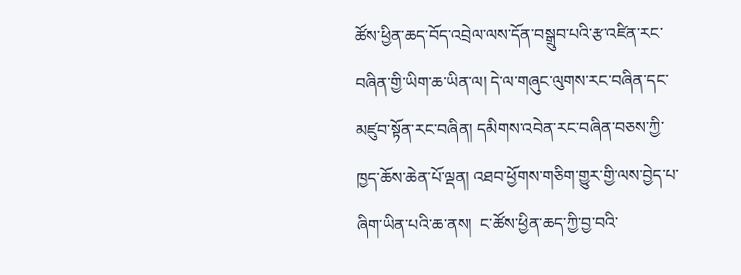ཚོས་ཕྱིན་ཆད་བོད་འབྲེལ་ལས་དོན་བསྒྲུབ་པའི་རྩ་འཛིན་རང་བཞིན་གྱི་ཡིག་ཆ་ཡིན་ལ། དེ་ལ་གཞུང་ལུགས་རང་བཞིན་དང་མཛུབ་སྟོན་རང་བཞིན། དམིགས་འབེན་རང་བཞིན་བཅས་ཀྱི་ཁྱད་ཆོས་ཆེན་པོ་ལྡན། འཐབ་ཕྱོགས་གཅིག་གྱུར་གྱི་ལས་བྱེད་པ་ཞིག་ཡིན་པའི་ཆ་ནས།  ང་ཚོས་ཕྱིན་ཆད་ཀྱི་བྱ་བའི་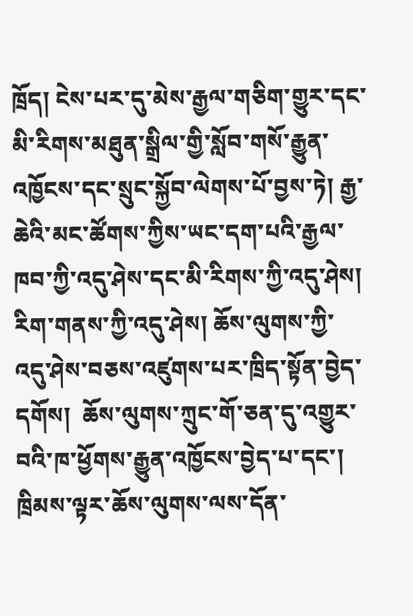ཁྲོད། ངེས་པར་དུ་མེས་རྒྱལ་གཅིག་གྱུར་དང་མི་རིགས་མཐུན་སྒྲིལ་གྱི་སློབ་གསོ་རྒྱུན་འཁྱོངས་དང་སྲུང་སྐྱོབ་ལེགས་པོ་བྱས་ཏེ། རྒྱ་ཆེའི་མང་ཚོགས་ཀྱིས་ཡང་དག་པའི་རྒྱལ་ཁབ་ཀྱི་འདུ་ཤེས་དང་མི་རིགས་ཀྱི་འདུ་ཤེས། རིག་གནས་ཀྱི་འདུ་ཤེས། ཆོས་ལུགས་ཀྱི་འདུ་ཤེས་བཅས་འཛུགས་པར་ཁྲིད་སྟོན་བྱེད་དགོས།  ཆོས་ལུགས་ཀྲུང་གོ་ཅན་དུ་འགྱུར་བའི་ཁ་ཕྱོགས་རྒྱུན་འཁྱོངས་བྱེད་པ་དང་། ཁྲིམས་ལྟར་ཆོས་ལུགས་ལས་དོན་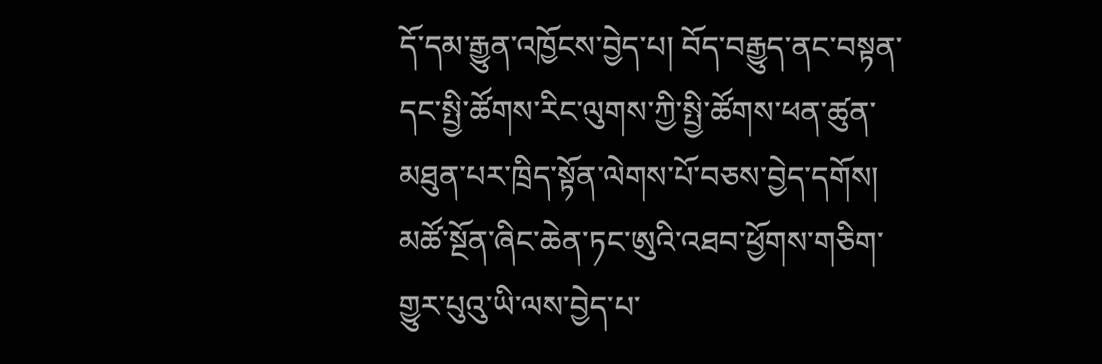དོ་དམ་རྒྱུན་འཁྱོངས་བྱེད་པ། བོད་བརྒྱུད་ནང་བསྟན་དང་སྤྱི་ཚོགས་རིང་ལུགས་ཀྱི་སྤྱི་ཚོགས་ཕན་ཚུན་མཐུན་པར་ཁྲིད་སྟོན་ལེགས་པོ་བཅས་བྱེད་དགོས།
མཚོ་སྔོན་ཞིང་ཆེན་ཏང་ཨུའི་འཐབ་ཕྱོགས་གཅིག་གྱུར་པུའུ་ཡི་ལས་བྱེད་པ་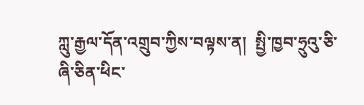ཀླུ་རྒྱལ་དོན་འགྲུབ་ཀྱིས་བལྟས་ན།  སྤྱི་ཁྱབ་ཧྲུའུ་ཅི་ཞི་ཅིན་ཕིང་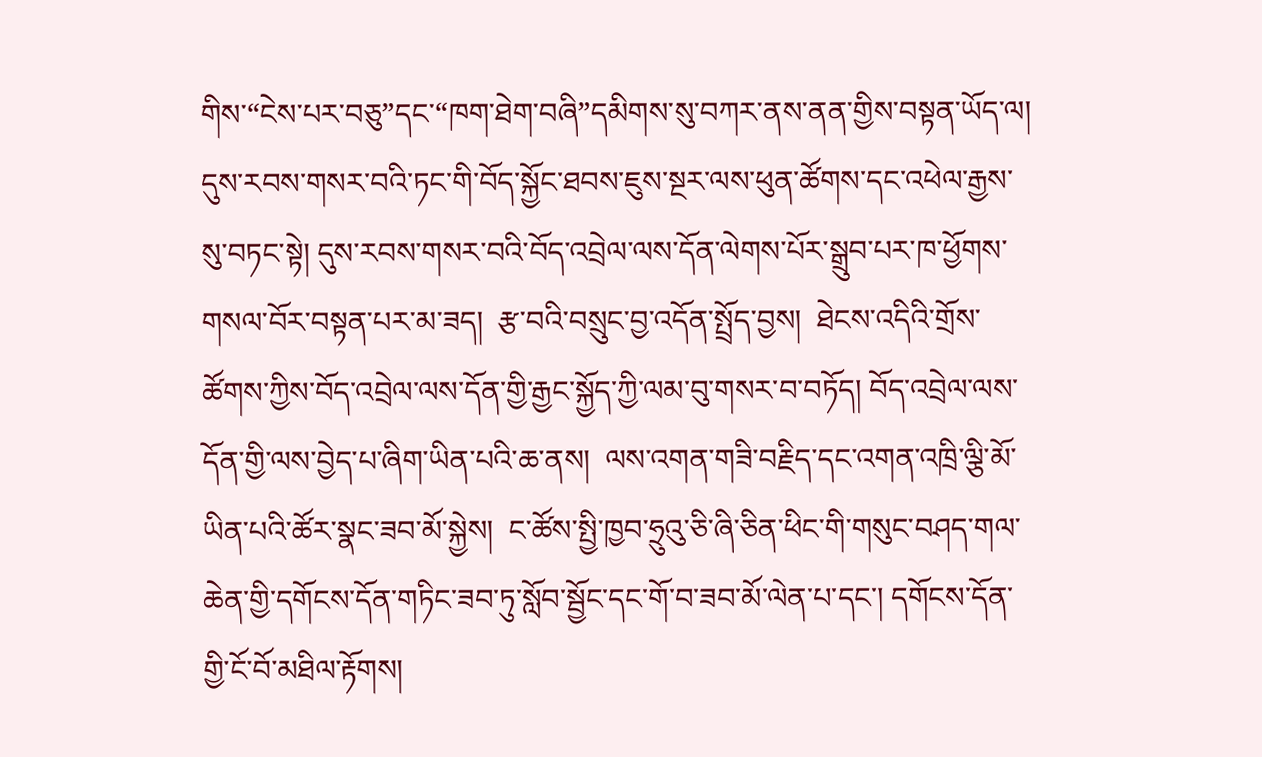གིས་“ངེས་པར་བཅུ”དང་“ཁག་ཐེག་བཞི”དམིགས་སུ་བཀར་ནས་ནན་གྱིས་བསྟན་ཡོད་ལ། དུས་རབས་གསར་བའི་ཏང་གི་བོད་སྐྱོང་ཐབས་ཇུས་སྔར་ལས་ཕུན་ཚོགས་དང་འཕེལ་རྒྱས་སུ་བཏང་སྟེ། དུས་རབས་གསར་བའི་བོད་འབྲེལ་ལས་དོན་ལེགས་པོར་སྒྲུབ་པར་ཁ་ཕྱོགས་གསལ་བོར་བསྟན་པར་མ་ཟད།  རྩ་བའི་བསྲུང་བྱ་འདོན་སྤྲོད་བྱས།  ཐེངས་འདིའི་གྲོས་ཚོགས་ཀྱིས་བོད་འབྲེལ་ལས་དོན་གྱི་རྒྱང་སྐྱོད་ཀྱི་ལམ་བུ་གསར་བ་བཏོད། བོད་འབྲེལ་ལས་དོན་གྱི་ལས་བྱེད་པ་ཞིག་ཡིན་པའི་ཆ་ནས།  ལས་འགན་གཟི་བརྗིད་དང་འགན་འཁྲི་ལྕི་མོ་ཡིན་པའི་ཚོར་སྣང་ཟབ་མོ་སྐྱེས།  ང་ཚོས་སྤྱི་ཁྱབ་ཧྲུའུ་ཅི་ཞི་ཅིན་ཕིང་གི་གསུང་བཤད་གལ་ཆེན་གྱི་དགོངས་དོན་གཏིང་ཟབ་ཏུ་སློབ་སྦྱོང་དང་གོ་བ་ཟབ་མོ་ལེན་པ་དང་། དགོངས་དོན་གྱི་ངོ་བོ་མཐིལ་རྟོགས།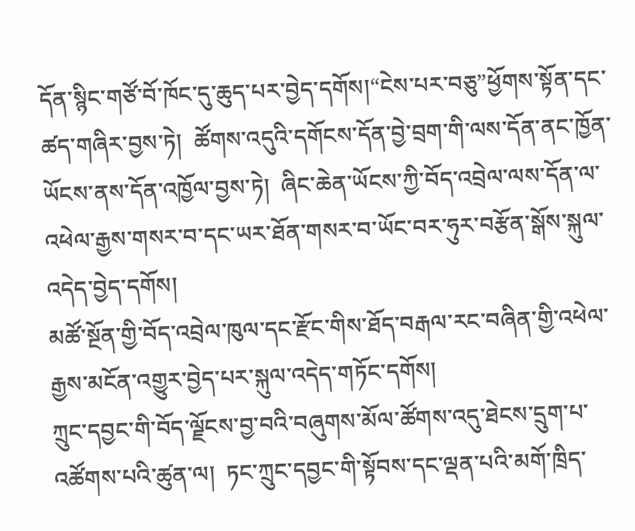དོན་སྙིང་གཙོ་བོ་ཁོང་དུ་ཆུད་པར་བྱེད་དགོས།“ངེས་པར་བཅུ”ཕྱོགས་སྟོན་དང་ཚད་གཞིར་བྱས་ཏེ།  ཚོགས་འདུའི་དགོངས་དོན་བྱེ་བྲག་གི་ལས་དོན་ནང་ཁྱོན་ཡོངས་ནས་དོན་འཁྱོལ་བྱས་ཏེ།  ཞིང་ཆེན་ཡོངས་ཀྱི་བོད་འབྲེལ་ལས་དོན་ལ་འཕེལ་རྒྱས་གསར་བ་དང་ཡར་ཐོན་གསར་བ་ཡོང་བར་ཧུར་བརྩོན་སྒོས་སྐུལ་འདེད་བྱེད་དགོས།
མཚོ་སྔོན་གྱི་བོད་འབྲེལ་ཁུལ་དང་རྫོང་གིས་ཐོད་བརྒལ་རང་བཞིན་གྱི་འཕེལ་རྒྱས་མངོན་འགྱུར་བྱེད་པར་སྐུལ་འདེད་གཏོང་དགོས།
ཀྲུང་དབྱང་གི་བོད་ལྗོངས་བྱ་བའི་བཞུགས་མོལ་ཚོགས་འདུ་ཐེངས་དྲུག་པ་འཚོགས་པའི་ཚུན་ལ།  ཏང་ཀྲུང་དབྱང་གི་སྟོབས་དང་ལྡན་པའི་མགོ་ཁྲིད་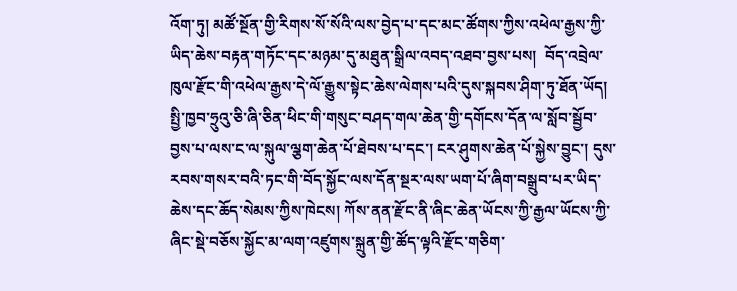འོག་ཏུ། མཚོ་སྔོན་གྱི་རིགས་སོ་སོའི་ལས་བྱེད་པ་དང་མང་ཚོགས་ཀྱིས་འཕེལ་རྒྱས་ཀྱི་ཡིད་ཆེས་བརྟན་གཏོང་དང་མཉམ་དུ་མཐུན་སྒྲིལ་འབད་འཐབ་བྱས་པས།  བོད་འབྲེལ་ཁུལ་རྫོང་གི་འཕེལ་རྒྱས་དེ་ལོ་རྒྱུས་སྟེང་ཆེས་ལེགས་པའི་དུས་སྐབས་ཤིག་ཏུ་ཐོན་ཡོད།
སྤྱི་ཁྱབ་ཧྲུའུ་ཅི་ཞི་ཅིན་ཕིང་གི་གསུང་བཤད་གལ་ཆེན་གྱི་དགོངས་དོན་ལ་སློབ་སྦྱོབ་བྱས་པ་ལས་ང་ལ་སྐུལ་ལྕག་ཆེན་པོ་ཐེབས་པ་དང་། ངར་ཤུགས་ཆེན་པོ་སྐྱེས་བྱུང་། དུས་རབས་གསར་བའི་ཏང་གི་བོད་སྐྱོང་ལས་དོན་སྔར་ལས་ཡག་པོ་ཞིག་བསྒྲུབ་པར་ཡིད་ཆེས་དང་ཆོད་སེམས་ཀྱིས་ཁེངས། ཀོས་ནན་རྫོང་ནི་ཞིང་ཆེན་ཡོངས་ཀྱི་རྒྱལ་ཡོངས་ཀྱི་ཞིང་སྡེ་བཅོས་སྐྱོང་མ་ལག་འཛུགས་སྐྲུན་གྱི་ཚོད་ལྟའི་རྫོང་གཅིག་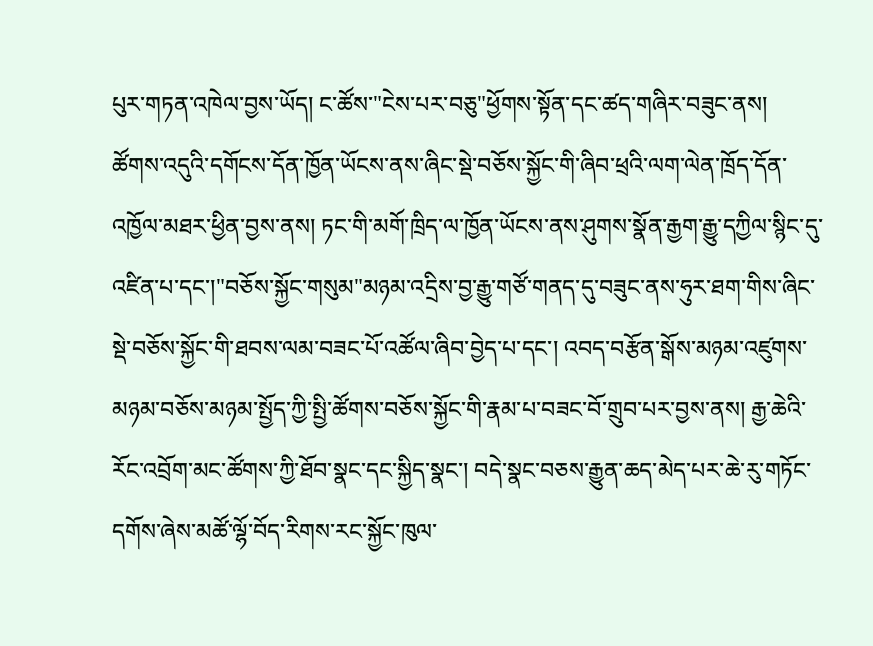པུར་གཏན་འཁེལ་བྱས་ཡོད། ང་ཚོས་"ངེས་པར་བཅུ"ཕྱོགས་སྟོན་དང་ཚད་གཞིར་བཟུང་ནས།   ཚོགས་འདུའི་དགོངས་དོན་ཁྱོན་ཡོངས་ནས་ཞིང་སྡེ་བཅོས་སྐྱོང་གི་ཞིབ་ཕྲའི་ལག་ལེན་ཁྲོད་དོན་འཁྱོལ་མཐར་ཕྱིན་བྱས་ནས། ཏང་གི་མགོ་ཁྲིད་ལ་ཁྱོན་ཡོངས་ནས་ཤུགས་སྣོན་རྒྱག་རྒྱུ་དཀྱིལ་སྙིང་དུ་འཛིན་པ་དང་།"བཅོས་སྐྱོང་གསུམ"མཉམ་འདྲིས་བྱ་རྒྱུ་གཙོ་གནད་དུ་བཟུང་ནས་ཧུར་ཐག་གིས་ཞིང་སྡེ་བཅོས་སྐྱོང་གི་ཐབས་ལམ་བཟང་པོ་འཚོལ་ཞིབ་བྱེད་པ་དང་། འབད་བརྩོན་སྒོས་མཉམ་འཛུགས་མཉམ་བཅོས་མཉམ་སྤྱོད་ཀྱི་སྤྱི་ཚོགས་བཅོས་སྐྱོང་གི་རྣམ་པ་བཟང་བོ་གྲུབ་པར་བྱས་ནས། རྒྱ་ཆེའི་རོང་འབྲོག་མང་ཚོགས་ཀྱི་ཐོབ་སྣང་དང་སྐྱིད་སྣང་། བདེ་སྣང་བཅས་རྒྱུན་ཆད་མེད་པར་ཆེ་རུ་གཏོང་དགོས་ཞེས་མཚོ་ལྷོ་བོད་རིགས་རང་སྐྱོང་ཁུལ་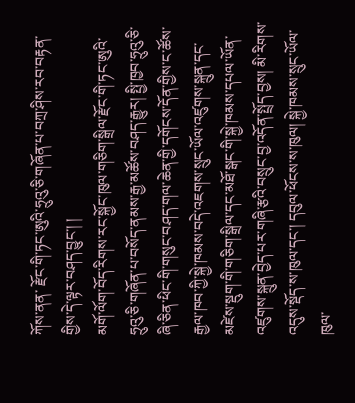ཀོས་ནན་ རྫོང་གི་ཏང་ཨུའི་ཧྲུའུ་ཅི་གཞོན་པ་བཀྲ་ཤིས་རབ་བརྟན་གྱིས་དེ་ལྟར་བཤད་བྱུང་། །
མགོ་ལོག་བོད་རིགས་རང་སྐྱོང་ཁུལ་གཅིག་སྒྲིལ་རྫོང་གི་ཏང་ཨུའི་ཧྲུའུ་ཅི་གཞོན་པ་བསོད་ནམས་རྒྱ་མཚོས་བཤད་རྒྱུར། སྤྱི་ཁྱབ་ཧྲུའུ་ཅི་ཞི་ཅིན་ཕིང་གི་གསུང་བཤད་གལ་ཆེན་གྱི་དགོངས་དོན་གྱིས་ང་ཚོས་རྒྱལ་ཁབ་ཀྱི་སྐྱེ་ཁམས་བདེ་འཇགས་སྲུང་ཡོལ་འཛུགས་སྐྲུན་དང་མཛེས་སྡུག་གི་གཅིག་སྒྲིལ་དང་མཐོ་སྒང་གི་སྐྱེ་ཁམས་དཔལ་ཡོན་འཛུགས་སྐྲུན་བྱེད་པར་གཞི་རྩའི་བསྲུང་བྱ་འདོན་སྤྲོད་བྱས། མི་རིགས་འདུས་སྡོད་ས་ཁུལ་དང་། དབུལ་ཕོངས་ས་ཁུལ། སྐྱེ་ཁམས་སྲུང་ཡོལ་ཁུལ་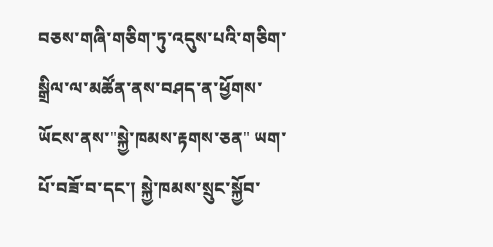བཅས་གཞི་གཅིག་ཏུ་འདུས་པའི་གཅིག་སྒྲིལ་ལ་མཚོན་ནས་བཤད་ན་ཕྱོགས་ཡོངས་ནས་"སྐྱེ་ཁམས་རྟགས་ཅན" ཡག་པོ་བཟོ་བ་དང་། སྐྱེ་ཁམས་སྲུང་སྐྱོབ་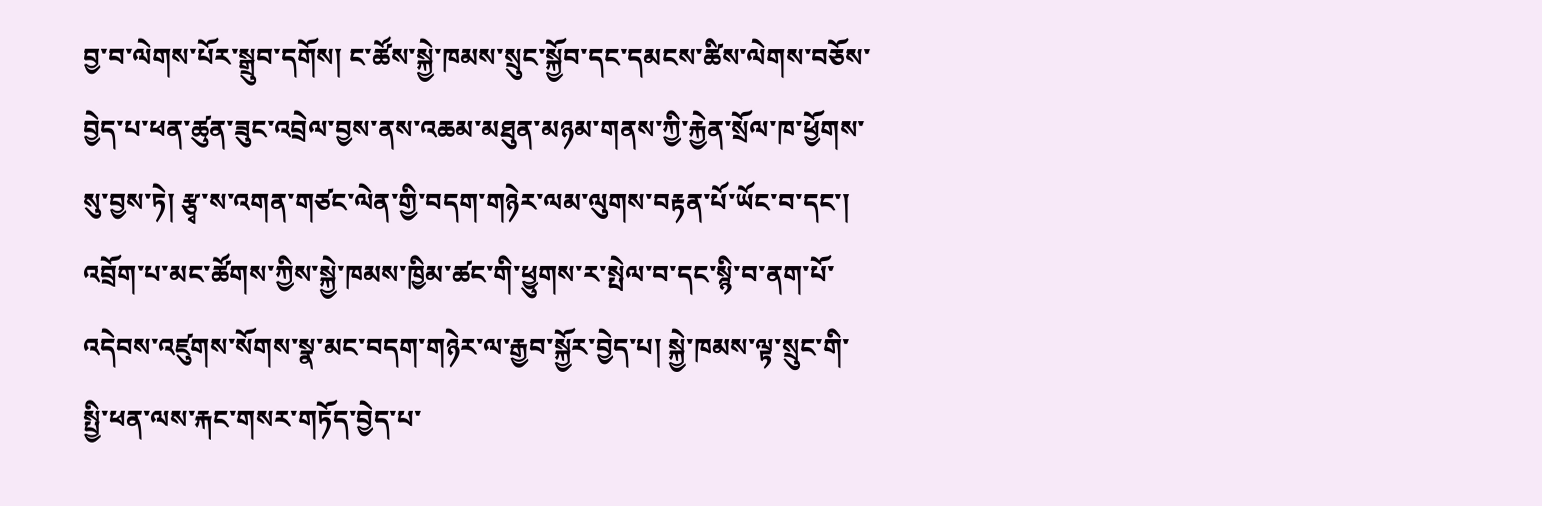བྱ་བ་ལེགས་པོར་སྒྲུབ་དགོས། ང་ཚོས་སྐྱེ་ཁམས་སྲུང་སྐྱོབ་དང་དམངས་ཚིས་ལེགས་བཅོས་བྱེད་པ་ཕན་ཚུན་ཟུང་འབྲེལ་བྱས་ནས་འཆམ་མཐུན་མཉམ་གནས་ཀྱི་རྐྱེན་སྲོལ་ཁ་ཕྱོགས་སུ་བྱས་ཏེ། རྩྭ་ས་འགན་གཙང་ལེན་གྱི་བདག་གཉེར་ལམ་ལུགས་བརྟན་པོ་ཡོང་བ་དང་། འབྲོག་པ་མང་ཚོགས་ཀྱིས་སྐྱེ་ཁམས་ཁྱིམ་ཚང་གི་ཕྱུགས་ར་སྤེལ་བ་དང་སྙི་བ་ནག་པོ་འདེབས་འཛུགས་སོགས་སྣ་མང་བདག་གཉེར་ལ་རྒྱབ་སྐྱོར་བྱེད་པ། སྐྱེ་ཁམས་ལྟ་སྲུང་གི་སྤྱི་ཕན་ལས་རྐང་གསར་གཏོད་བྱེད་པ་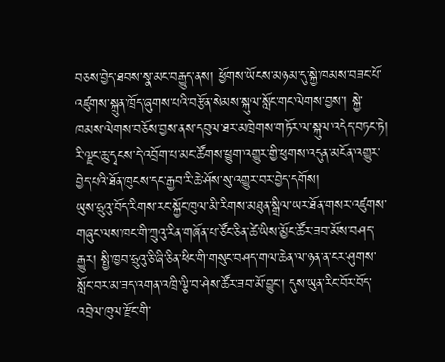བཅས་བྱེད་ཐབས་སྣ་མང་བརྒྱུད་ནས། ཕྱོགས་ཡོངས་མཉམ་དུ་སྐྱེ་ཁམས་བཟང་པོ་འཛུགས་སྐྲུན་ཁྲོད་ཞུགས་པའི་བརྩོན་སེམས་སྐུལ་སློང་གང་ལེགས་བྱས་། སྐྱེ་ཁམས་ལེགས་བཅོས་བྱས་ནས་དབུལ་ཐར་མཁྲེགས་གཏོར་ལ་སྐུལ་འདེད་བཏང་ཏེ། རི་ལྗང་ཆུ་དྭངས་དེ་འབྲོག་པ་མང་ཚོགས་ཕྱུག་འགྱུར་གྱི་ཕུགས་འདུན་མངོན་འགྱུར་བྱེད་པའི་ཐོན་ཁུངས་དང་རྒྱབ་རི་ཆེ་ཤོས་སུ་འགྱུར་བར་བྱེད་དགོས།
ཡུས་ཧྲུའུ་བོད་རིགས་རང་སྐྱོང་ཁུལ་མི་རིགས་མཐུན་སྒྲིལ་ཡར་ཐོན་གསར་འཛུགས་གཞུང་ལས་ཁང་གི་ཀྲུའུ་རིན་གཞོན་པ་ཙོང་ཅིན་ཚེ་ཡིས་མྱོང་ཚོར་ཟབ་མོས་བཤད་རྒྱུར། སྤྱི་ཁྱབ་ཧྲུའུ་ཅི་ཞི་ཅིན་ཕིང་གི་གསུང་བཤད་གལ་ཆེན་ལ་ཉན་ན་ངར་ཤུགས་སློང་བར་མ་ཟད་འགན་འཁྲི་ལྕི་བ་ཤེས་ཚོར་ཟབ་མོ་བྱུང་། དུས་ཡུན་རིང་བོར་བོད་འབྲེལ་ཁུལ་རྫོང་གི་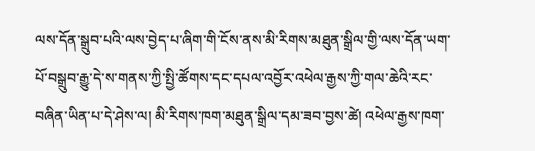ལས་དོན་སྒྲུབ་པའི་ལས་བྱེད་པ་ཞིག་གི་ངོས་ནས་མི་རིགས་མཐུན་སྒྲིལ་གྱི་ལས་དོན་ཡག་པོ་བསྒྲུབ་རྒྱུ་དེ་ས་གནས་ཀྱི་སྤྱི་ཚོགས་དང་དཔལ་འབྱོར་འཕེལ་རྒྱས་ཀྱི་གལ་ཆེའི་རང་བཞིན་ཡིན་པ་དེ་ཤེས་ལ། མི་རིགས་ཁག་མཐུན་སྒྲིལ་དམ་ཟབ་བྱས་ཚེ། འཕེལ་རྒྱས་ཁག་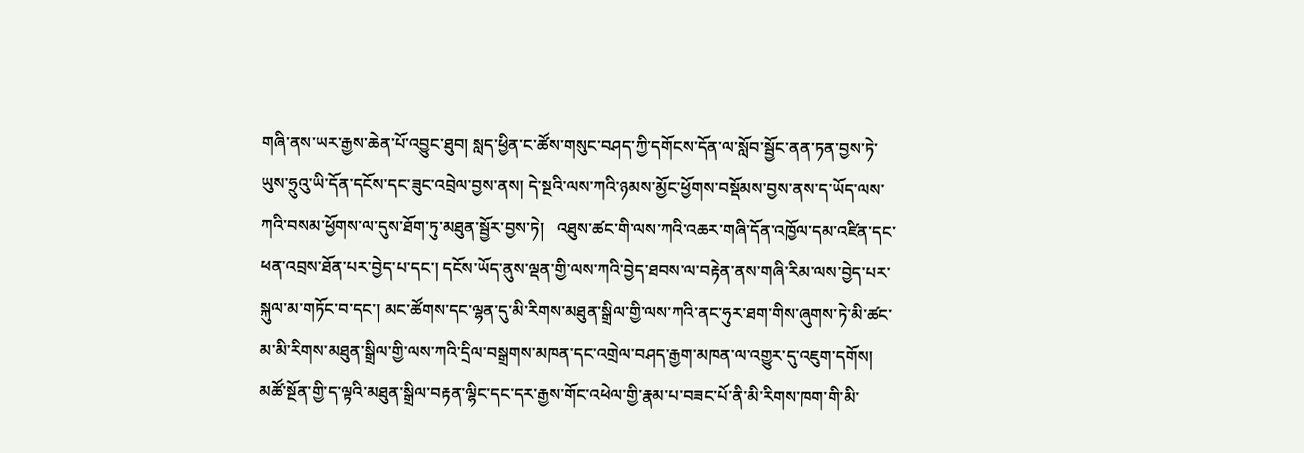གཞི་ནས་ཡར་རྒྱས་ཆེན་པོ་འབྱུང་ཐུབ། སླད་ཕྱིན་ང་ཚོས་གསུང་བཤད་ཀྱི་དགོངས་དོན་ལ་སློབ་སྦྱོང་ནན་ཏན་བྱས་ཏེ་ཡུས་ཧྲུའུ་ཡི་དོན་དངོས་དང་ཟུང་འབྲེལ་བྱས་ནས། དེ་སྔའི་ལས་ཀའི་ཉམས་མྱོང་ཕྱོགས་བསྡོམས་བྱས་ནས་ད་ཡོད་ལས་ཀའི་བསམ་ཕྱོགས་ལ་དུས་ཐོག་ཏུ་མཐུན་སྦྱོར་བྱས་ཏེ།   འཐུས་ཚང་གི་ལས་ཀའི་འཆར་གཞི་དོན་འཁྱོལ་དམ་འཛིན་དང་ཕན་འབྲས་ཐོན་པར་བྱེད་པ་དང་། དངོས་ཡོད་ནུས་ལྡན་གྱི་ལས་ཀའི་བྱེད་ཐབས་ལ་བརྟེན་ནས་གཞི་རིམ་ལས་བྱེད་པར་སྐུལ་མ་གཏོང་བ་དང་། མང་ཚོགས་དང་ལྷན་དུ་མི་རིགས་མཐུན་སྒྲིལ་གྱི་ལས་ཀའི་ནང་ཧུར་ཐག་གིས་ཞུགས་ཏེ་མི་ཚང་མ་མི་རིགས་མཐུན་སྒྲིལ་གྱི་ལས་ཀའི་དྲིལ་བསྒྲགས་མཁན་དང་འགྲེལ་བཤད་རྒྱག་མཁན་ལ་འགྱུར་དུ་འཇུག་དགོས།
མཚོ་སྔོན་གྱི་ད་ལྟའི་མཐུན་སྒྲིལ་བརྟན་ལྷིང་དང་དར་རྒྱས་གོང་འཕེལ་གྱི་རྣམ་པ་བཟང་པོ་ནི་མི་རིགས་ཁག་གི་མི་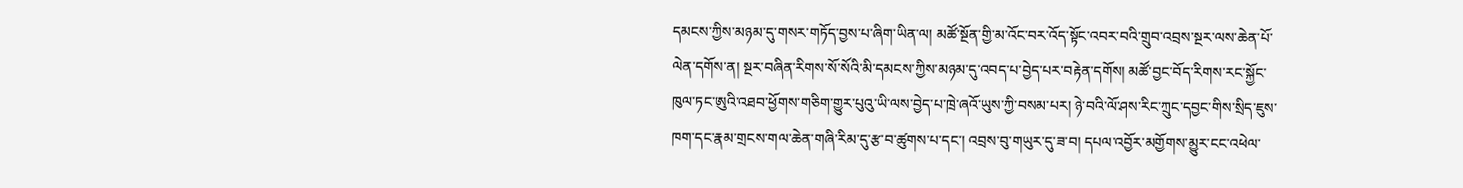དམངས་ཀྱིས་མཉམ་དུ་གསར་གཏོད་བྱས་པ་ཞིག་ཡིན་ལ། མཚོ་སྔོན་གྱི་མ་འོང་བར་འོད་སྟོང་འབར་བའི་གྲུབ་འབྲས་སྔར་ལས་ཆེན་པོ་ལེན་དགོས་ན། སྔར་བཞིན་རིགས་སོ་སོའི་མི་དམངས་ཀྱིས་མཉམ་དུ་འབད་པ་བྱེད་པར་བརྟེན་དགོས། མཚོ་བྱང་བོད་རིགས་རང་སྐྱོང་ཁུལ་ཏང་ཨུའི་འཐབ་ཕྱོགས་གཅིག་གྱུར་པུའུ་ཡི་ལས་བྱེད་པ་ཁྲེ་ཞའོ་ཡུས་ཀྱི་བསམ་པར། ཉེ་བའི་ལོ་ཤས་རིང་ཀྲུང་དབྱང་གིས་སྲིད་ཇུས་ཁག་དང་རྣམ་གྲངས་གལ་ཆེན་གཞི་རིམ་དུ་རྩ་བ་ཚུགས་པ་དང་། འབྲས་བུ་གཡུར་དུ་ཟ་བ། དཔལ་འབྱོར་མགྱོགས་མྱུར་ངང་འཕེལ་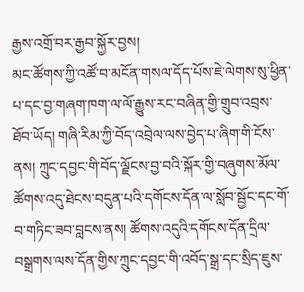རྒྱས་འགྲོ་བར་རྒྱབ་སྐྱོར་བྱས།
མང་ཚོགས་ཀྱི་འཚོ་བ་མངོན་གསལ་དོད་པོས་ཇེ་ལེགས་སུ་ཕྱིན་པ་དང་བྱ་གཞག་ཁག་ལ་ལོ་རྒྱུས་རང་བཞིན་གྱི་གྲུབ་འབྲས་ཐོབ་ཡོད། གཞི་རིམ་ཀྱི་བོད་འབྲེལ་ལས་བྱེད་པ་ཞིག་གི་ངོས་ནས། ཀྲུང་དབྱང་གི་བོད་ལྗོངས་བྱ་བའི་སྐོར་གྱི་བཞུགས་མོལ་ཚོགས་འདུ་ཐེངས་བདུན་པའི་དགོངས་དོན་ལ་སློབ་སྦྱོང་དང་གོ་བ་གཏིང་ཟབ་བླངས་ནས། ཚོགས་འདུའི་དགོངས་དོན་དྲིལ་བསྒྲགས་ལས་དོན་གྱིས་ཀྲུང་དབྱང་གི་འབོད་སྒྲ་དང་སྲིད་ཇུས་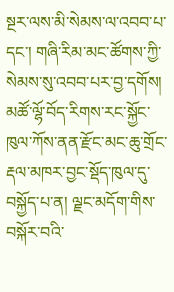སྔར་ལས་མི་སེམས་ལ་འབབ་པ་དང་། གཞི་རིམ་མང་ཚོགས་ཀྱི་སེམས་སུ་འབབ་པར་བྱ་དགོས།
མཚོ་ལྷོ་བོད་རིགས་རང་སྐྱོང་ཁུལ་ཀོས་ནན་རྫོང་མང་ཆུ་གྲོང་རྡལ་མཁར་བྱང་སྡོད་ཁུལ་དུ་བསྐྱོད་པ་ན། ལྗང་མདོག་གིས་བསྐོར་བའི་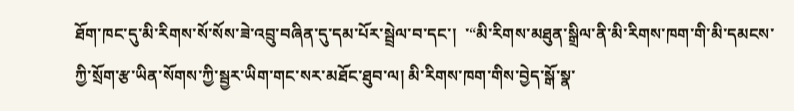ཐོག་ཁང་དུ་མི་རིགས་སོ་སོས་ཟེ་འབྲུ་བཞིན་དུ་དམ་པོར་སྦྲེལ་བ་དང་།  ་“མི་རིགས་མཐུན་སྒྲིལ་ནི་མི་རིགས་ཁག་གི་མི་དམངས་ཀྱི་སྲོག་རྩ་ཡིན་སོགས་ཀྱི་སྦྱར་ཡིག་གང་སར་མཐོང་ཐུབ་ལ། མི་རིགས་ཁག་གིས་བྱེད་སྒོ་སྣ་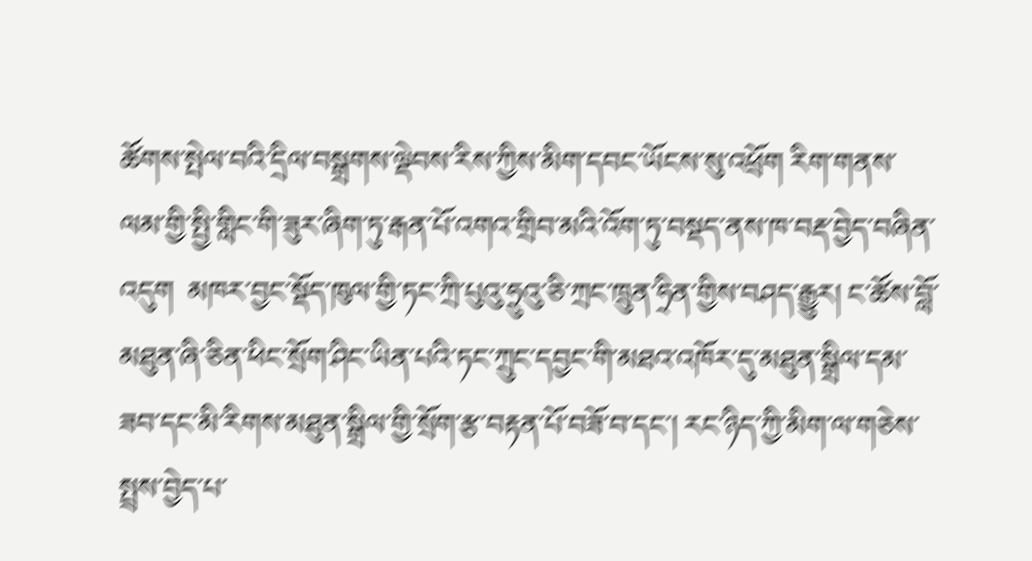ཚོགས་སྤེལ་བའི་དྲིལ་བསྒྲགས་ལྡེབས་རིས་ཀྱིས་མིག་དབང་ཡོངས་སུ་འཕྲོག རིག་གནས་ལམ་གྱི་སྤྱི་གླིང་གི་ཟུར་ཞིག་ཏུ་རྒན་པོ་འགའ་གྲིབ་མའི་འོག་ཏུ་བསྡད་ནས་ཁ་བརྡ་བྱེད་བཞིན་འདུག  མཁར་བྱང་སྡོད་ཁུལ་གྱི་ཏང་ཀྲི་པུའུ་ཧྲུའུ་ཅི་ཀྲང་ཁྲུན་ཧྲིན་གྱིས་བཤད་རྒྱུར། ང་ཚོས་བློ་མཐུན་ཞི་ཅིན་ཕིང་སྲོག་ཤིང་ཡིན་པའི་ཏང་ཀྲུང་དབྱང་གི་མཐའ་འཁོར་དུ་མཐུན་སྒྲིལ་དམ་ཟབ་དང་མི་རིགས་མཐུན་སྒྲིལ་གྱི་སྲོག་རྩ་བརྟན་པོ་བཟོ་བ་དང་། རང་ཉིད་ཀྱི་མིག་ལ་གཅེས་སྤྲས་བྱེད་པ་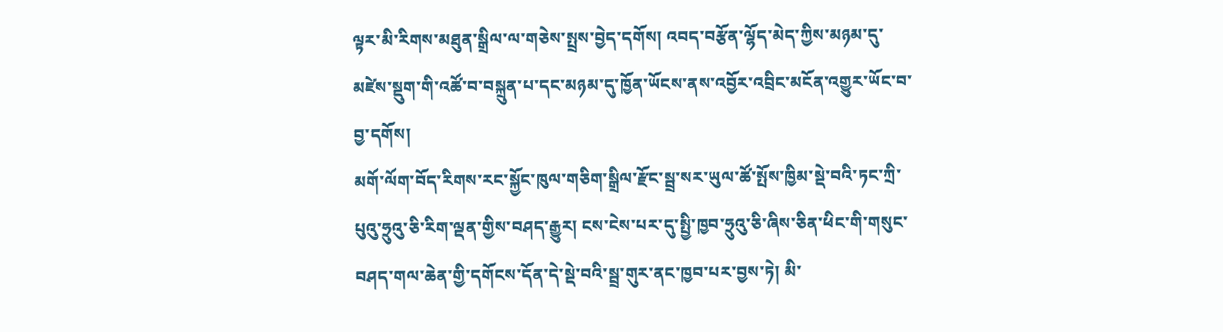ལྟར་མི་རིགས་མཐུན་སྒྲིལ་ལ་གཅེས་སྤྲས་བྱེད་དགོས། འབད་བརྩོན་ལྷོད་མེད་ཀྱིས་མཉམ་དུ་མཛེས་སྡུག་གི་འཚོ་བ་བསྐྲུན་པ་དང་མཉམ་དུ་ཁྱོན་ཡོངས་ནས་འབྱོར་འབྲིང་མངོན་འགྱུར་ཡོང་བ་བྱ་དགོས།
མགོ་ལོག་བོད་རིགས་རང་སྐྱོང་ཁུལ་གཅིག་སྒྲིལ་རྫོང་སྦྲ་སར་ཡུལ་ཚོ་སྤོས་ཁྱིམ་སྡེ་བའི་ཏང་ཀྲི་པུའུ་ཧྲུའུ་ཅི་རིག་ལྡན་གྱིས་བཤད་རྒྱུར། ངས་ངེས་པར་དུ་སྤྱི་ཁྱབ་ཧྲུའུ་ཅི་ཞིས་ཅིན་ཕིང་གི་གསུང་བཤད་གལ་ཆེན་གྱི་དགོངས་དོན་དེ་སྡེ་བའི་སྦྲ་གུར་ནང་ཁྱབ་པར་བྱས་ཏེ། མི་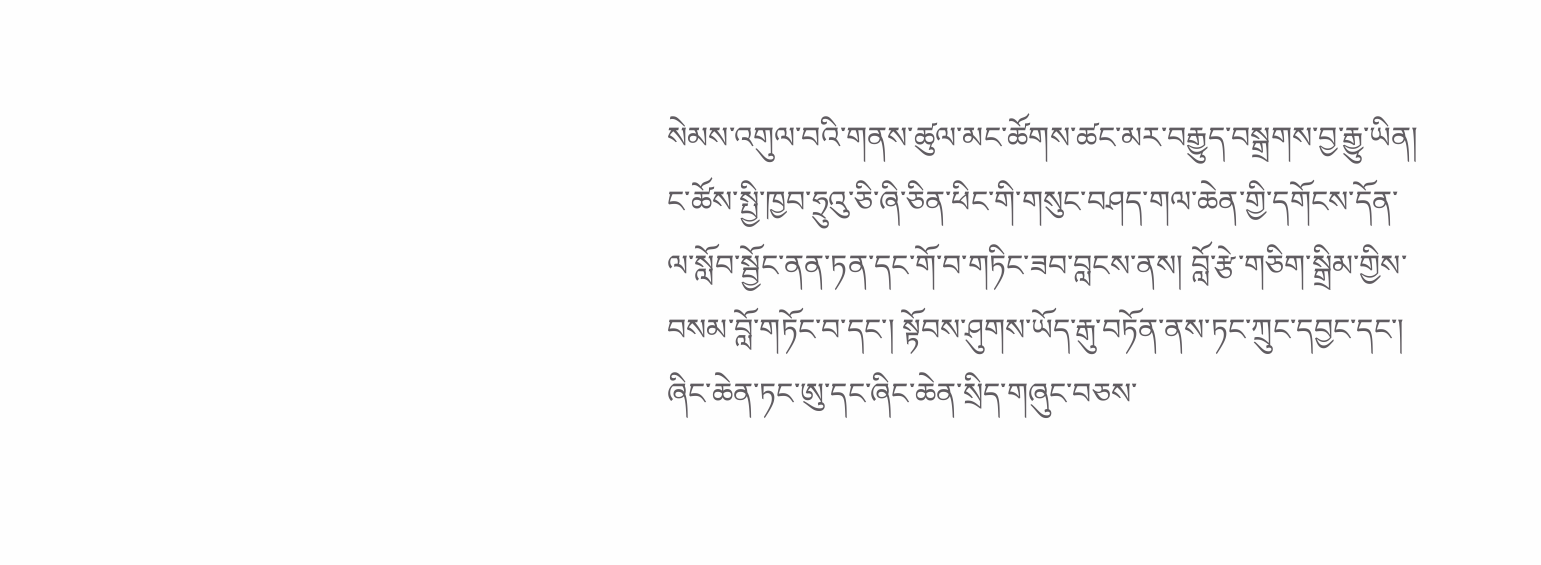སེམས་འགུལ་བའི་གནས་ཚུལ་མང་ཚོགས་ཚང་མར་བརྒྱུད་བསྒྲགས་བྱ་རྒྱུ་ཡིན།
ང་ཚོས་སྤྱི་ཁྱབ་ཧྲུའུ་ཅི་ཞི་ཅིན་ཕིང་གི་གསུང་བཤད་གལ་ཆེན་གྱི་དགོངས་དོན་ལ་སློབ་སྦྱོང་ནན་ཏན་དང་གོ་བ་གཏིང་ཟབ་བླངས་ནས། བློ་རྩེ་གཅིག་སྒྲིམ་གྱིས་བསམ་བློ་གཏོང་བ་དང་། སྟོབས་ཤུགས་ཡོད་རྒུ་བཏོན་ནས་ཏང་ཀྲུང་དབྱང་དང་། ཞིང་ཆེན་ཏང་ཨུ་དང་ཞིང་ཆེན་སྲིད་གཞུང་བཅས་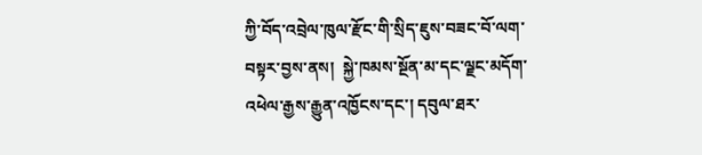ཀྱི་བོད་འབྲེལ་ཁུལ་རྫོང་གི་སྲིད་ཇུས་བཟང་བོ་ལག་བསྟར་བྱས་ནས།  སྐྱེ་ཁམས་སྔོན་མ་དང་ལྗང་མདོག་འཕེལ་རྒྱས་རྒྱུན་འཁྱོངས་དང་། དབུལ་ཐར་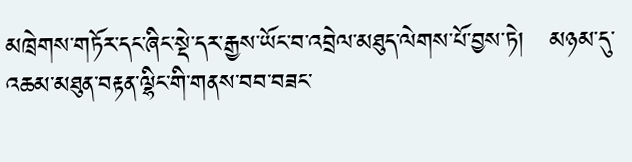མཁྲེགས་གཏོར་དང་ཞིང་སྡེ་དར་རྒྱས་ཡོང་བ་འབྲེལ་མཐུད་ལེགས་པོ་བྱས་ཏེ།   མཉམ་དུ་འཆམ་མཐུན་བརྟན་ལྷིང་གི་གནས་བབ་བཟང་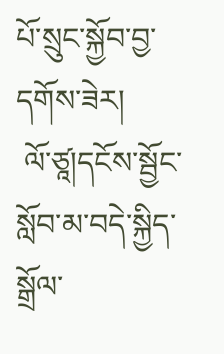པོ་སྲུང་སྐྱོབ་བྱ་དགོས་ཟེར།
 ལོ་ཙཱ།དངོས་སྦྱོང་སློབ་མ་བདེ་སྐྱིད་སྒྲོལ་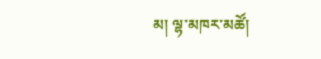མ། ལྷ་མཁར་མཚོ།